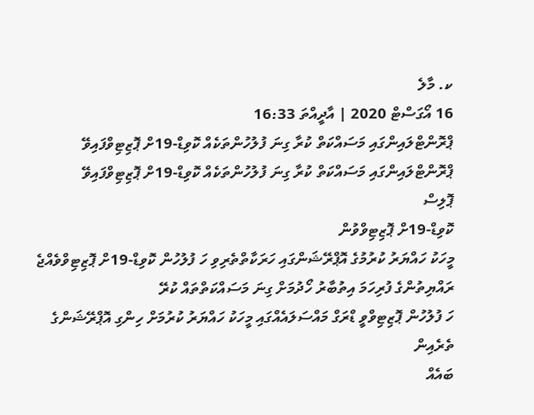ކ. މާލެ
16 އޯގަސްޓް 2020 | އާދީއްތަ 16:33
ޕްރޮންޓްލައިންގައި މަސައްކަތް ކުރާ ގިނަ ފުލުހުންތަކެއް ކޮވިޑް-19ށް ޕޮޒިޓިވްފައިވޭ
ޕްރޮންޓްލައިންގައި މަސައްކަތް ކުރާ ގިނަ ފުލުހުންތަކެއް ކޮވިޑް-19ށް ޕޮޒިޓިވްފައިވޭ
ޕޮލިސް
ކޮވިޑް-19ށް ޕޮޒިޓިވްވުން
މީހަކު ހައްޔަރު ކުރުމުގެ އޮޕްރޭޝަންގައި ހަރަކާތްތެރިވި ހަ ފުލުހުން ކޮވިޑް-19ށް ޕޮޒިޓިވްވެއްޖެ
ރައްޔިތުންގެ ފުރިހަމަ އިތުބާރު ހޯދުމަށް ގިނަ މަސައްކަތްތައް ކުރޭ
ހަ ފުލުހުން ޕޮޒިޓިވްވީ ޑްރަގް މައްސަލައެއްގައި މީހަކު ހައްޔަރު ކުރުމަށް ހިންގި އޮޕްރޭޝަންގެ ތެރެއިން
ބައެއް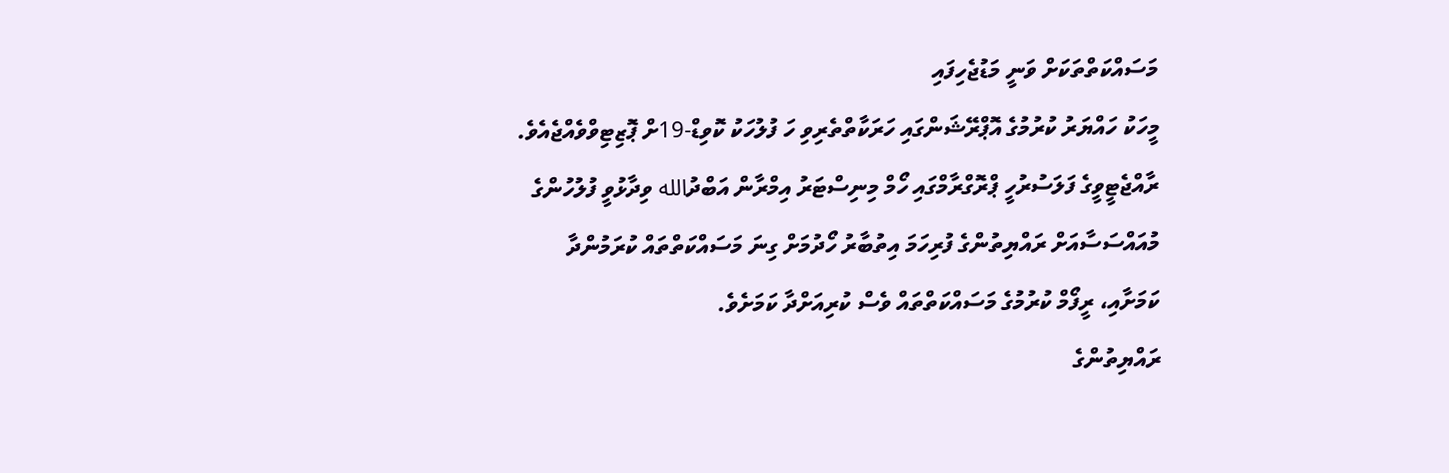މަސައްކަތްތަކަށް ވަނީ މަޑުޖެހިފައި
މީހަކު ހައްޔަރު ކުރުމުގެ އޮޕްރޭޝަންގައި ހަރަކާތްތެރިވި ހަ ފުލުހަކު ކޮވިޑް-19ށް ޕޮޒިޓިވްވެއްޖެއެވެ.
ރާއްޖެޓީވީގެ ފަލަސުރުހީ ޕްރޮގްރާމްގައި ހޯމް މިނިސްޓަރު އިމްރާން އަބްދުالله ވިދާޅުވީ ފުލުހުންގެ މުއައްސަސާއަށް ރައްޔިތުންގެ ފުރިހަމަ އިތުބާރު ހޯދުމަށް ގިނަ މަސައްކަތްތައް ކުރަމުންދާ ކަމަށާއި، ރީފޯމް ކުރުމުގެ މަސައްކަތްތައް ވެސް ކުރިއަށްދާ ކަމަށެވެ.
ރައްޔިތުންގެ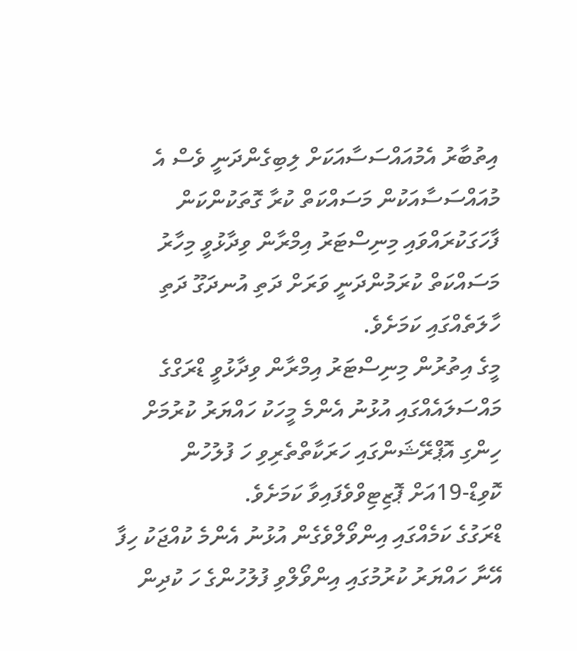އިތުބާރު އެމުއައްސަސާއަކަށް ލިބިގެންދަނީ ވެސް އެ މުއައްސަސާއަކުން މަސައްކަތް ކުރާ ގޮތަކުންކަން ފާހަގަކުރައްވައި މިނިސްޓަރު އިމްރާން ވިދާޅުވީ މިހާރު މަސައްކަތް ކުރަމުންދަނީ ވަރަށް ދަތި އުނދަގޫ ދަތި ހާލަތެއްގައި ކަމަށެވެ.
މީގެ އިތުރުން މިނިސްޓަރު އިމްރާން ވިދާޅުވީ ޑްރަގްގެ މައްސަލައެއްގައި އުޅުނު އެންމެ މީހަކު ހައްޔަރު ކުރުމަށް ހިންގި އޮޕްރޭޝަންގައި ހަރަކާތްތެރިވި ހަ ފުލުހުން ކޮވިޑް-19އަށް ޕޮޒިޓިވްވެފައިވާ ކަމަށެވެ.
ޑްރަގުގެ ކަމެއްގައި އިންވޯލްވެގެން އުޅުނު އެންމެ ކުއްޖަކު ހިފާ އޭނާ ހައްޔަރު ކުރުމުގައި އިންވޯލްވި ފުލުހުންގެ ހަ ކުދިން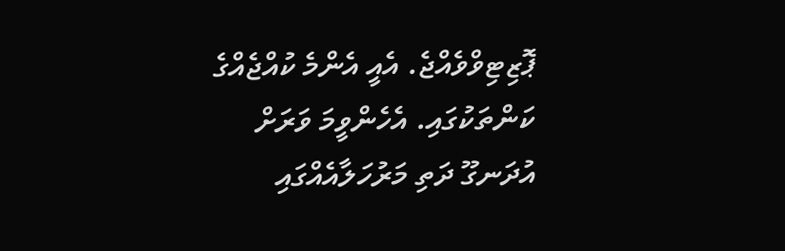ޕޮޒިޓިވްވެއްޖެ. އެއީ އެންމެ ކުއްޖެއްގެ ކަންތަކުގައި. އެހެންވީމަ ވަރަށް އުދަނގޫ ދަތި މަރުހަލާއެއްގައި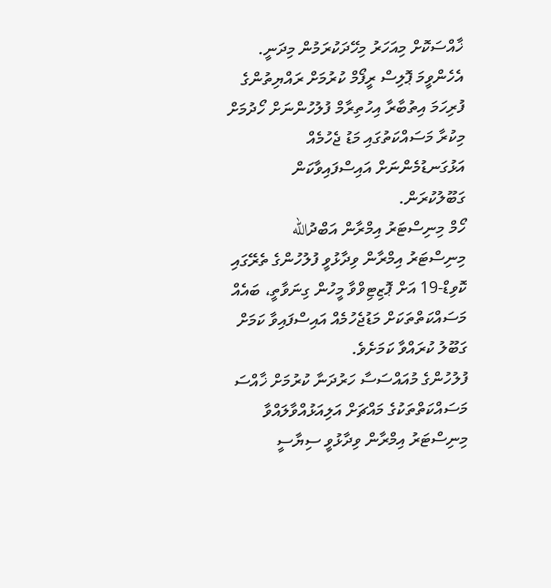ޚާއްސަކޮށް މިއަހަރު މިހޭދަކުރަމުން މިދަނީ. އެހެންވީމަ ޕޮލިސް ރީފޯމް ކުރުމަށް ރައްޔިތުންގެ ފުރިހަމަ އިތުބާރާ އިހުތިރާމް ފުލުހުންނަށް ހޯދުމަށް މިކުރާ މަސައްކަތުގައި މަޑު ޖެހުމެއް އަޅުގަނޑުމެންނަށް އައިސްފައިވާކަން ގަބޫލުކުރަން.
ހޯމް މިނިސްޓަރު އިމްރާން އަބްދުالله
މިނިސްޓަރު އިމްރާން ވިދާޅުވީ ފުލުހުންގެ ތެރޭގައި ކޮވިޑް-19 އަށް ޕޮޒިޓިވްވާ މީހުން ގިނަވާތީ، ބައެއް މަސައްކަތްތަކަށް މަޑުޖެހުމެއް އައިސްފައިވާ ކަމަށް ގަބޫލު ކުރައްވާ ކަމަށެވެ.
ފުލުހުންގެ މުއައްސަސާ ހަރުދަނާ ކުރުމަށް ޚާއްސަ މަސައްކަތްތަކުގެ މައްޗަށް އަލިއަޅުއްވާލައްވާ މިނިސްޓަރު އިމްރާން ވިދާޅުވީ ސިޔާސީ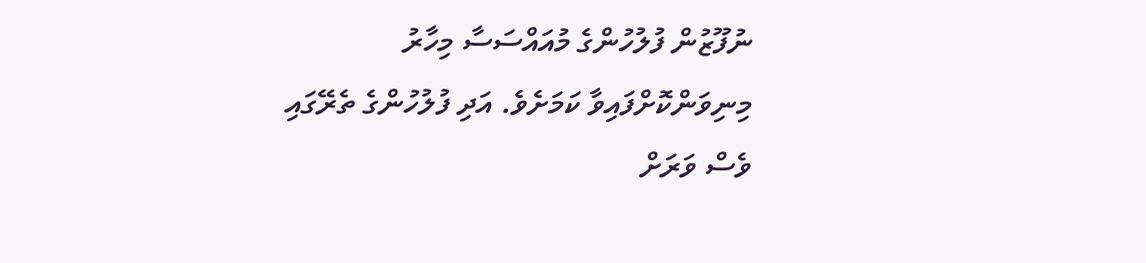ނުފޫޒުން ފުލުހުންގެ މުއައްސަސާ މިހާރު މިނިވަންކޮށްފައިވާ ކަމަށެވެ. އަދި ފުލުހުންގެ ތެރޭގައި ވެސް ވަރަށް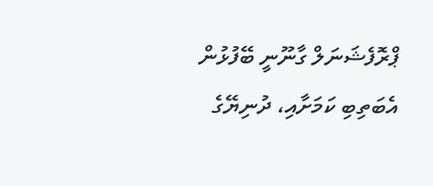ޕްރޮފެޝަނަލް ގާނޫނީ ބޭފުޅުން އެބަތިބި ކަމަށާއި، ދުނިޔޭގެ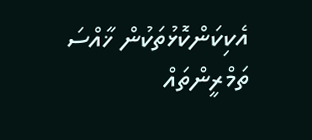އެކިކަންކޮޅުތަކުން ޚާއްސަ ތަމްރީންތައް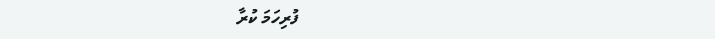ފުރިހަމަ ކުރާ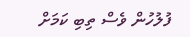ފުލުހުން ވެސް ތިބި ކަމަށް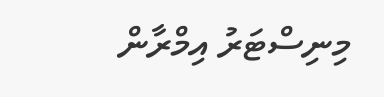މިނިސްޓަރު އިމްރާން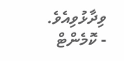ވިދާޅުވިއެވެ.
- ކޮމެންޓް